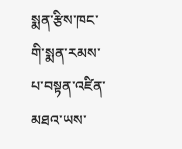སྨན་རྩིས་ཁང་གི་སྨན་རམས་པ་བསྟན་འཛིན་མཐའ་ཡས་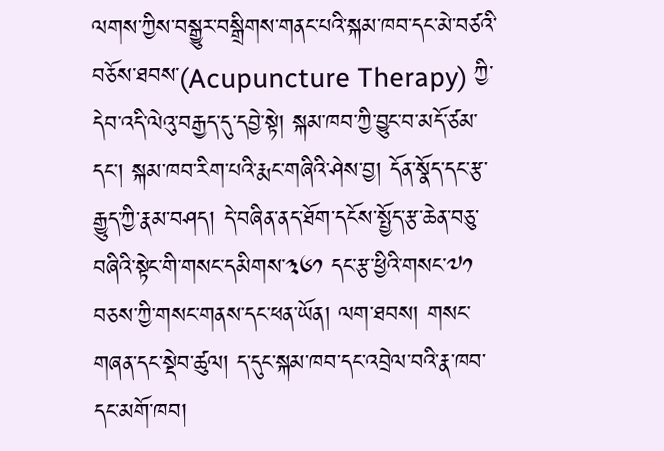ལགས་ཀྱིས་བསྒྱུར་བསྒྲིགས་གནང་པའི་སྐམ་ཁབ་དང་མེ་བཙའི་བཅོས་ཐབས་(Acupuncture Therapy) ཀྱི་དེབ་འདི་ལེའུ་བརྒྱད་དུ་དབྱེ་སྟེ། སྐམ་ཁབ་ཀྱི་བྱུང་བ་མདོ་ཙམ་དང་། སྐམ་ཁབ་རིག་པའི་རྨང་གཞིའི་ཤེས་བྱ། དོན་སྣོད་དང་རྩ་རྒྱུད་ཀྱི་རྣམ་བཤད། དེ་བཞིན་ནད་ཐོག་དངོས་སྤྱོད་རྩ་ཆེན་བཅུ་བཞིའི་སྟེང་གི་གསང་དམིགས་༣༦༡ དང་རྩ་ཕྱིའི་གསང་༧༡ བཅས་ཀྱི་གསང་གནས་དང་ཕན་ཡོན། ལག་ཐབས། གསང་གཞན་དང་སྡེབ་ཚུལ། ད་དུང་སྐམ་ཁབ་དང་འབྲེལ་བའི་རྣ་ཁབ་དང་མགོ་ཁབ།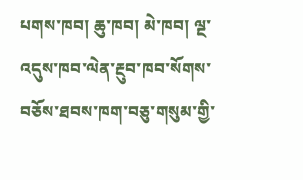པགས་ཁབ། ཆུ་ཁབ། མེ་ཁབ། ལྔ་འདུས་ཁབ་ལེན་རྔུབ་ཁབ་སོགས་བཅོས་ཐབས་ཁག་བཅུ་གསུམ་གྱི་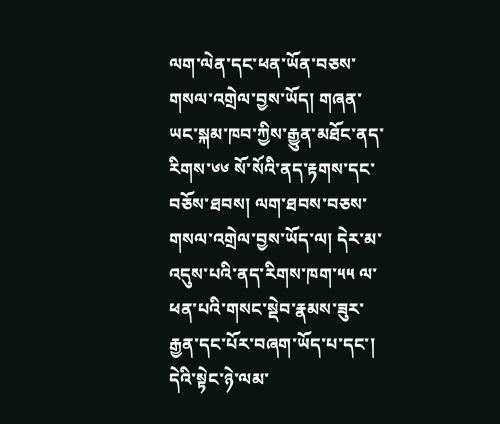ལག་ལེན་དང་ཕན་ཡོན་བཅས་གསལ་འགྲེལ་བྱས་ཡོད། གཞན་ཡང་སྐམ་ཁབ་ཀྱིས་རྒྱུན་མཐོང་ནད་རིགས་༦༦ སོ་སོའི་ནད་རྟགས་དང་བཅོས་ཐབས། ལག་ཐབས་བཅས་གསལ་འགྲེལ་བྱས་ཡོད་ལ། དེར་མ་འདུས་པའི་ནད་རིགས་ཁག་༥༥ ལ་ཕན་པའི་གསང་སྡེབ་རྣམས་ཟུར་རྒྱན་དང་པོར་བཞག་ཡོད་པ་དང་། དེའི་སྟེང་ཉེ་ལམ་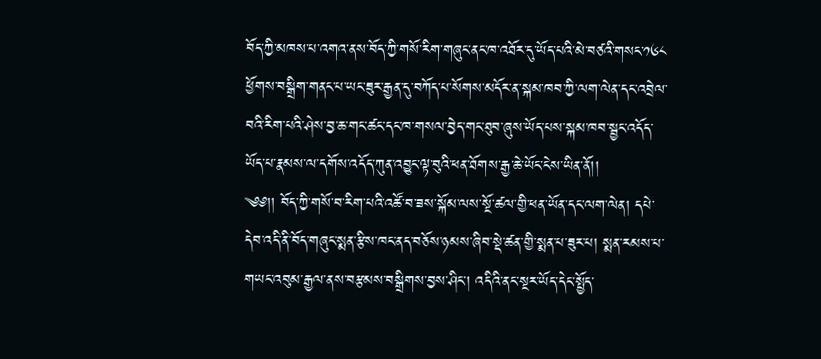བོད་ཀྱི་མཁས་པ་འགའ་ནས་བོད་ཀྱི་གསོ་རིག་གཞུང་ནང་ཁ་འཐོར་དུ་ཡོད་པའི་མེ་བཙའི་གསང་༡༦༨ ཕྱོགས་བསྒྲིག་གནང་པ་ཡང་ཟུར་རྒྱན་དུ་བཀོད་པ་སོགས་མདོར་ན་སྐམ་ཁབ་ཀྱི་ལག་ལེན་དང་འབྲེལ་བའི་རིག་པའི་ཤེས་བྱ་ཆ་གང་ཚང་དང་ཁ་གསལ་བྱེད་གང་ཐུབ་ཞུས་ཡོད་པས་སྐམ་ཁབ་སྦྱང་འདོད་ཡོད་པ་རྣམས་ལ་དགོས་འདོད་ཀུན་འབྱུང་ལྟ་བུའི་ཕན་ཐོགས་རྒྱ་ཆེ་ཡོང་ངེས་ཡིན་ནོ།།
༄༅།། བོད་ཀྱི་གསོ་བ་རིག་པའི་འཚོ་བ་ཟས་སྐོམ་ལས་སྔོ་ཚལ་གྱི་ཕན་ཡོན་དང་ལག་ལེན། དཔེ་དེབ་འདི་ནི་བོད་གཞུང་སྨན་རྩིས་ཁང་ནད་བཅོས་ཉམས་ཞིབ་སྡེ་ཚན་གྱི་སྨན་པ་ཟུར་པ། སྨན་རམས་པ་གཡང་འབུམ་རྒྱལ་ནས་བརྩམས་བསྒྲིགས་བྱས་ཤིང་། འདིའི་ནང་སྔར་ཡོད་དེང་སྤྱོད་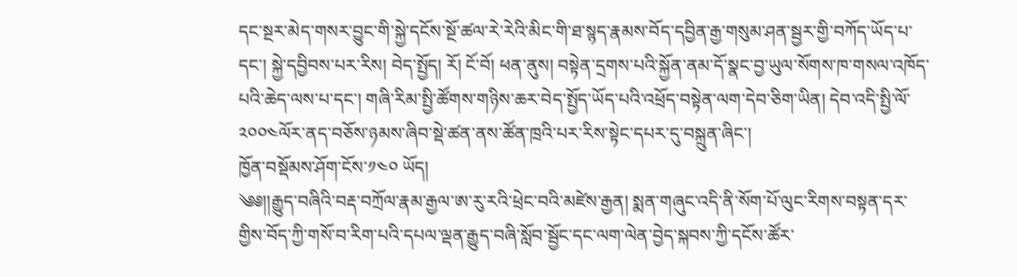དང་སྔར་མེད་གསར་བྱུང་གི་སྐྱེ་དངོས་སྔོ་ཚལ་རེ་རེའི་མིང་གི་ཐ་སྙད་རྣམས་བོད་དབྱིན་རྒྱ་གསུམ་ཤན་སྦྱར་གྱི་བཀོད་ཡོད་པ་དང་། སྐྱེ་དབྱིབས་པར་རིས། བེད་སྤྱོད། རོ། ངོ་བོ། ཕན་ནུས། བསྟེན་དྲགས་པའི་སྐྱོན་ནམ་དོ་སྣང་བྱ་ཡུལ་སོགས་ཁ་གསལ་འཁོད་པའི་ཆེད་ལས་པ་དང་། གཞི་རིམ་སྤྱི་ཚོགས་གཉིས་ཆར་བེད་སྤྱོད་ཡོད་པའི་འཕྲོད་བསྟེན་ལག་དེབ་ཅིག་ཡིན། དེབ་འདི་སྤྱི་ལོ་༢༠༠༤ལོར་ནད་བཅོས་ཉམས་ཞིབ་སྡེ་ཚན་ནས་ཚོན་ཁྲའི་པར་རིས་སྟེང་དཔར་དུ་བསྐྲུན་ཞིང་།
ཁྱོན་བསྡོམས་ཤོག་ངོས་༡༤༠ ཡོད།
༄༅།།རྒྱུད་བཞིའི་བརྡ་བཀྲོལ་རྣམ་རྒྱལ་ཨ་རུ་རའི་ཕྲེང་བའི་མཛེས་རྒྱན། སྨན་གཞུང་འདི་ནི་སོག་པོ་ལུང་རིགས་བསྟན་དར་གྱིས་བོད་ཀྱི་གསོ་བ་རིག་པའི་དཔལ་ལྡན་རྒྱུད་བཞི་སློབ་སྦྱོང་དང་ལག་ལེན་བྱེད་སྐབས་ཀྱི་དངོས་ཚོར་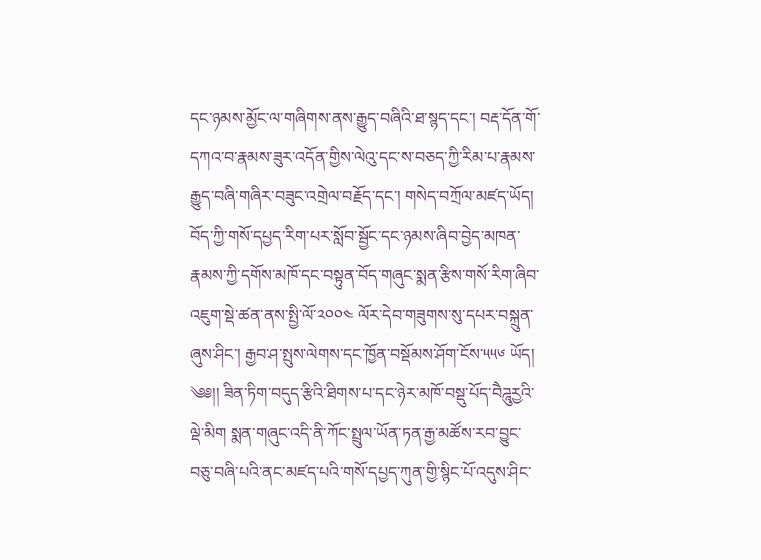དང་ཉམས་མྱོང་ལ་གཞིགས་ནས་རྒྱུད་བཞིའི་ཐ་སྙད་དང་། བརྡ་དོན་གོ་དཀའ་བ་རྣམས་ཟུར་འདོན་གྱིས་ལེའུ་དང་ས་བཅད་ཀྱི་རིམ་པ་རྣམས་རྒྱུད་བཞི་གཞིར་བཟུང་འགྲེལ་བརྗོད་དང་། གསེད་བཀྲོལ་མཛད་ཡོད། བོད་ཀྱི་གསོ་དཔྱད་རིག་པར་སློབ་སྦྱོང་དང་ཉམས་ཞིབ་བྱེད་མཁན་རྣམས་ཀྱི་དགོས་མཁོ་དང་བསྟུན་བོད་གཞུང་སྨན་རྩིས་གསོ་རིག་ཞིབ་འཇུག་སྡེ་ཚན་ནས་སྤྱི་ལོ་༢༠༠༤ ལོར་དེབ་གཟུགས་སུ་དཔར་བསྐྲུན་ཞུས་ཤིང་། རྒྱབ་ཤ་སྤུས་ལེགས་དང་ཁྱོན་བསྡོམས་ཤོག་ངོས་༥༥༦ ཡོད།
༄༅།། ཟིན་ཏིག་བདུད་རྩིའི་ཐིགས་པ་དང་ཉེར་མཁོ་བསྡུ་པོད་བཻཌཱུརྱའི་ལྡེ་མིག སྨན་གཞུང་འདི་ནི་ཀོང་སྤྲུལ་ཡོན་ཏན་རྒྱ་མཚོས་རབ་བྱུང་བཅུ་བཞི་པའི་ནང་མཛད་པའི་གསོ་དཔྱད་ཀུན་གྱི་སྙིང་པོ་འདུས་ཤིང་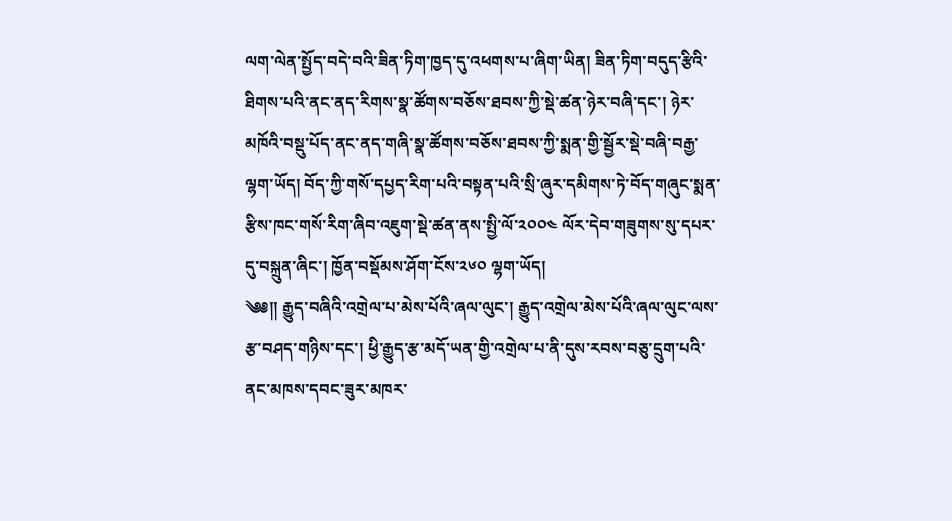ལག་ལེན་སྤྱོད་བདེ་བའི་ཟིན་ཏིག་ཁྱད་དུ་འཕགས་པ་ཞིག་ཡིན། ཟིན་ཏིག་བདུད་རྩིའི་ཐིགས་པའི་ནང་ནད་རིགས་སྣ་ཚོགས་བཅོས་ཐབས་ཀྱི་སྡེ་ཚན་ཉེར་བཞི་དང་། ཉེར་མཁོའི་བསྡུ་པོད་ནང་ནད་གཞི་སྣ་ཚོགས་བཅོས་ཐབས་ཀྱི་སྨན་གྱི་སྦྱོར་སྡེ་བཞི་བརྒྱ་ལྷག་ཡོད། བོད་ཀྱི་གསོ་དཔྱད་རིག་པའི་བསྟན་པའི་སྲི་ཞུར་དམིགས་ཏེ་བོད་གཞུང་སྨན་རྩིས་ཁང་གསོ་རིག་ཞིབ་འཇུག་སྡེ་ཚན་ནས་སྤྱི་ལོ་༢༠༠༤ ལོར་དེབ་གཟུགས་སུ་དཔར་དུ་བསྐྲུན་ཞིང་། ཁྱོན་བསྡོམས་ཤོག་ངོས་༢༦༠ ལྷག་ཡོད།
༄༅།། རྒྱུད་བཞིའི་འགྲེལ་པ་མེས་པོའི་ཞལ་ལུང་། རྒྱུད་འགྲེལ་མེས་པོའི་ཞལ་ལུང་ལས་རྩ་བཤད་གཉིས་དང་། ཕྱི་རྒྱུད་རྩ་མདོ་ཡན་གྱི་འགྲེལ་པ་ནི་དུས་རབས་བཅུ་དྲུག་པའི་ནང་མཁས་དབང་ཟུར་མཁར་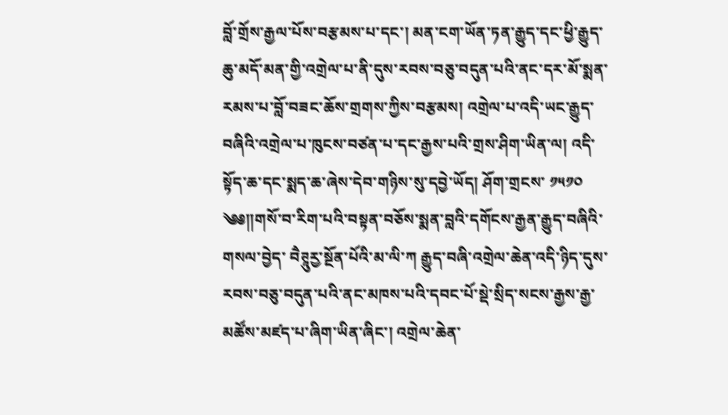བློ་གྲོས་རྒྱལ་པོས་བརྩམས་པ་དང་། མན་ངག་ཡོན་ཏན་རྒྱུད་དང་ཕྱི་རྒྱུད་ཆུ་མདོ་མན་གྱི་འགྲེལ་པ་ནི་དུས་རབས་བཅུ་བདུན་པའི་ནང་དར་མོ་སྨན་རམས་པ་བློ་བཟང་ཆོས་གྲགས་ཀྱིས་བརྩམས། འགྲེལ་པ་འདི་ཡང་རྒྱུད་བཞིའི་འགྲེལ་པ་ཁུངས་བཙན་པ་དང་རྒྱས་པའི་གྲས་ཤིག་ཡིན་ལ། འདི་སྟོད་ཆ་དང་སྨད་ཆ་ཞེས་དེབ་གཉིས་སུ་དབྱེ་ཡོད། ཤོག་གྲངས་ ༡༥༡༠
༄༅།།གསོ་བ་རིག་པའི་བསྟན་བཅོས་སྨན་བླའི་དགོངས་རྒྱན་རྒྱུད་བཞིའི་གསལ་བྱེད་ བཻཊཱུརྱ་སྔོན་པོའི་མ་ལི་ཀ རྒྱུད་བཞི་འགྲེལ་ཆེན་འདི་ཉིད་དུས་རབས་བཅུ་བདུན་པའི་ནང་མཁས་པའི་དབང་པོ་སྡེ་སྲིད་སངས་རྒྱས་རྒྱ་མཚོས་མཛད་པ་ཞིག་ཡིན་ཞིང་། འགྲེལ་ཆེན་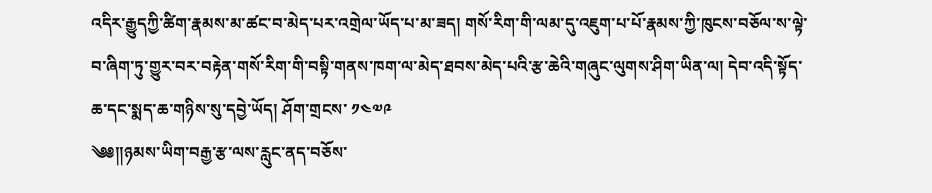འདིར་རྒྱུདཀྱི་ཚིག་རྣམས་མ་ཚང་བ་མེད་པར་འགྲེལ་ཡོད་པ་མ་ཟད། གསོ་རིག་གི་ལམ་དུ་འཇུག་པ་པོ་རྣམས་ཀྱི་ཁུངས་བཅོལ་ས་ལྟེ་བ་ཞིག་ཏུ་གྱུར་བར་བརྟེན་གསོ་རིག་གི་བསྟི་གནས་ཁག་ལ་མེད་ཐབས་མེད་པའི་རྩ་ཆེའི་གཞུང་ལུགས་ཤིག་ཡིན་ལ། དེབ་འདི་སྟོད་ཆ་དང་སྨད་ཆ་གཉིས་སུ་དབྱེ་ཡོད། ཤོག་གྲངས་ ༡༤༧༩
༄༅།།ཉམས་ཡིག་བརྒྱ་རྩ་ལས་རླུང་ནད་བཅོས་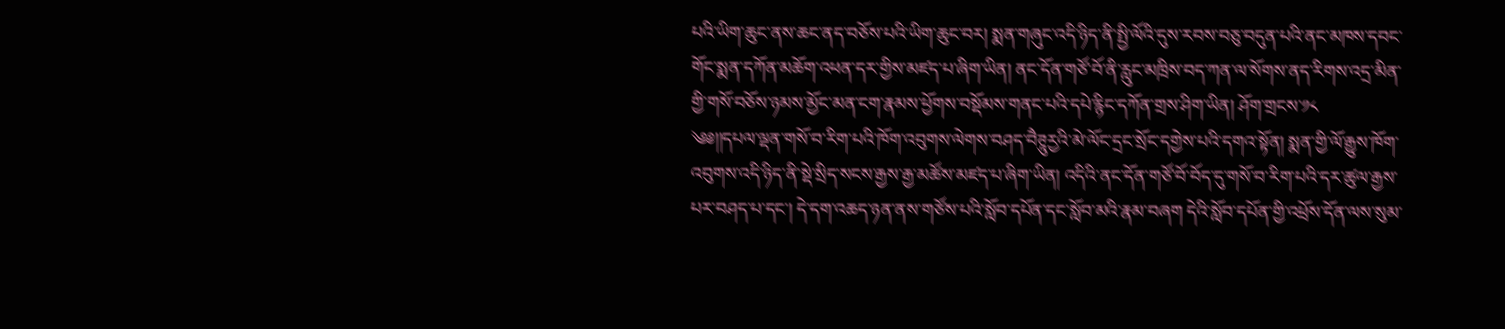པའི་ཡིག་ཆུང་ནས་ཆང་ནད་བཅོས་པའི་ཡིག་ཆུང་བར། སྨན་གཞུང་འདི་ཉིད་ནི་སྤྱི་ལོའི་དུས་རབས་བཅུ་བདུན་པའི་ནང་མཁས་དབང་གོང་སྨན་དཀོན་མཆོག་འཕན་དར་གྱིས་མཛད་པ་ཞིག་ཡིན། ནང་དོན་གཙོ་བོ་ནི་རླུང་མཁྲིས་བད་ཀན་ལ་སོགས་ནད་རིགས་འདྲ་མིན་གྱི་གསོ་བཅོས་ཉམས་མྱོང་མན་ངག་རྣམས་ཕྱོགས་བསྡོམས་གནང་པའི་དཔེ་རྙིང་དཀོན་གྲས་ཤིག་ཡིན། ཤོག་གྲངས་༡༨
༄༅།།དཔལ་ལྡན་གསོ་བ་རིག་པའི་ཁོག་འབུགས་ལེགས་བཤད་བཻཊཱུརྱའི་མེ་ལོང་དྲང་སྲོང་དགྱེས་པའི་དགའ་སྟོན། སྨན་གྱི་ལོ་རྒྱུས་ཁོག་འབུགས་འདི་ཉིད་ནི་སྡེ་སྲིད་སངས་རྒྱས་རྒྱ་མཚོས་མཛད་པ་ཞིག་ཡིན། འདིའི་ནང་དོན་གཙོ་བོ་བོད་དུ་གསོ་བ་རིག་པའི་དར་ཚུལ་རྒྱས་པར་བཤད་པ་དང་། དེ་དག་འཆད་ཉན་ནས་གཙོས་པའི་སློབ་དཔོན་དང་སློབ་མའི་རྣམ་བཞག དེའི་སློབ་དཔོན་གྱི་འཕྲོས་དོན་ལས་སུམ་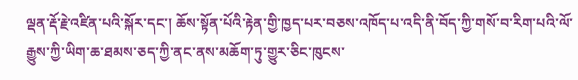ལྡན་རྡོ་རྗེ་འཛིན་པའི་སྐོར་དང་། ཆོས་སྟོན་པོའི་རྟེན་གྱི་ཁྱད་པར་བཅས་འཁོད་པ་འདི་ནི་བོད་ཀྱི་གསོ་བ་རིག་པའི་ལོ་རྒྱུས་ཀྱི་ཡིག་ཆ་ཐམས་ཅད་ཀྱི་ནང་ནས་མཆོག་ཏུ་གྱུར་ཅིང་ཁུངས་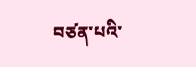བཙན་པའི་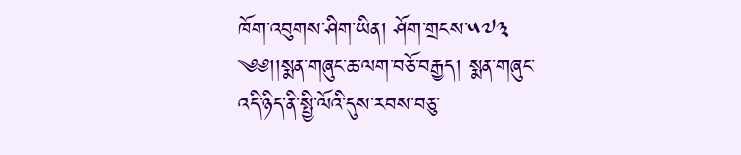ཁོག་འབུགས་ཤིག་ཡིན། ཤོག་གྲངས་༥༧༣
༄༅།།སྨན་གཞུང་ཆ་ལག་བཅོ་བརྒྱད། སྨན་གཞུང་འདི་ཉིད་ནི་སྤྱི་ལོའི་དུས་རབས་བཅུ་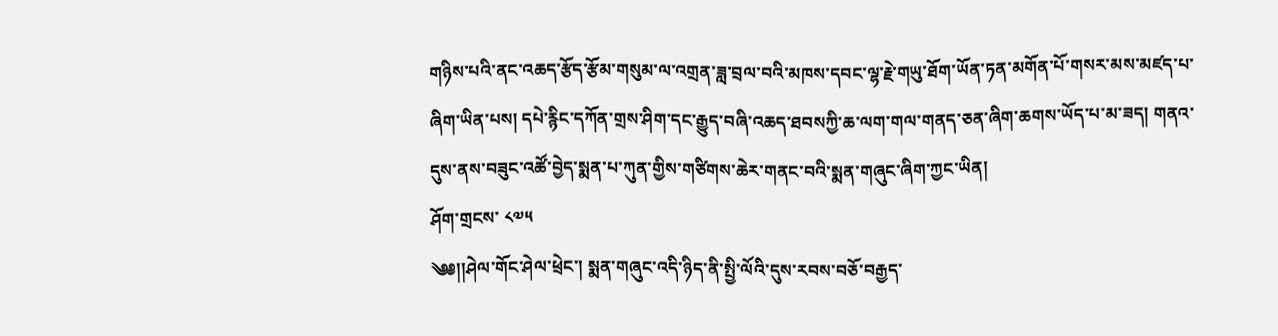གཉིས་པའི་ནང་འཆད་རྩོད་རྩོམ་གསུམ་ལ་འགྲན་ཟླ་བྲལ་བའི་མཁས་དབང་ལྷ་རྗེ་གཡུ་ཐོག་ཡོན་ཏན་མགོན་པོ་གསར་མས་མཛད་པ་ཞིག་ཡིན་པས། དཔེ་རྙིང་དཀོན་གྲས་ཤིག་དང་རྒྱུད་བཞི་འཆད་ཐབསཀྱི་ཆ་ལག་གལ་གནད་ཅན་ཞིག་ཆགས་ཡོད་པ་མ་ཟད། གནའ་དུས་ནས་བཟུང་འཚོ་བྱེད་སྨན་པ་ཀུན་གྱིས་གཙིགས་ཆེར་གནང་བའི་སྨན་གཞུང་ཞིག་ཀྱང་ཡིན།
ཤོག་གྲངས་ ༨༧༥
༄༅།།ཤེལ་གོང་ཤེལ་ཕྲེང་། སྨན་གཞུང་འདི་ཉིད་ནི་སྤྱི་ལོའི་དུས་རབས་བཅོ་བརྒྱད་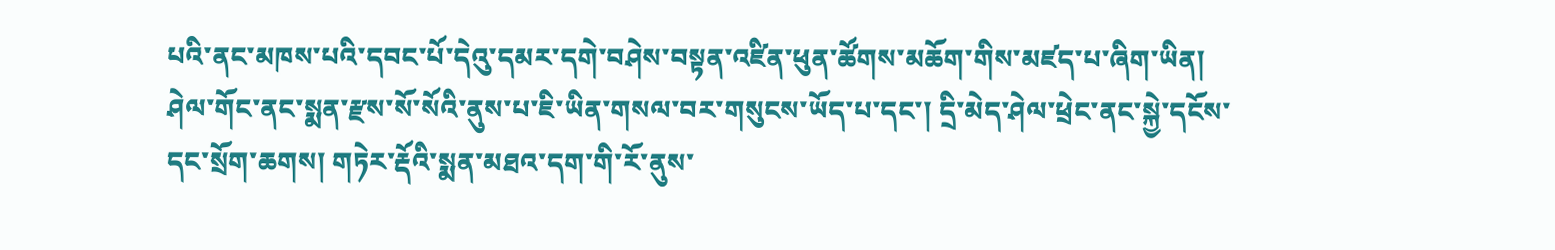པའི་ནང་མཁས་པའི་དབང་པོ་དེའུ་དམར་དགེ་བཤེས་བསྟན་འཛིན་ཕུན་ཚོགས་མཆོག་གིས་མཛད་པ་ཞིག་ཡིན། ཤེལ་གོང་ནང་སྨན་རྫས་སོ་སོའི་ནུས་པ་ཇི་ཡིན་གསལ་བར་གསུངས་ཡོད་པ་དང་། དྲི་མེད་ཤེལ་ཕྲེང་ནང་སྐྱེ་དངོས་དང་སྲོག་ཆགས། གཏེར་རྡོའི་སྨན་མཐའ་དག་གི་རོ་ནུས་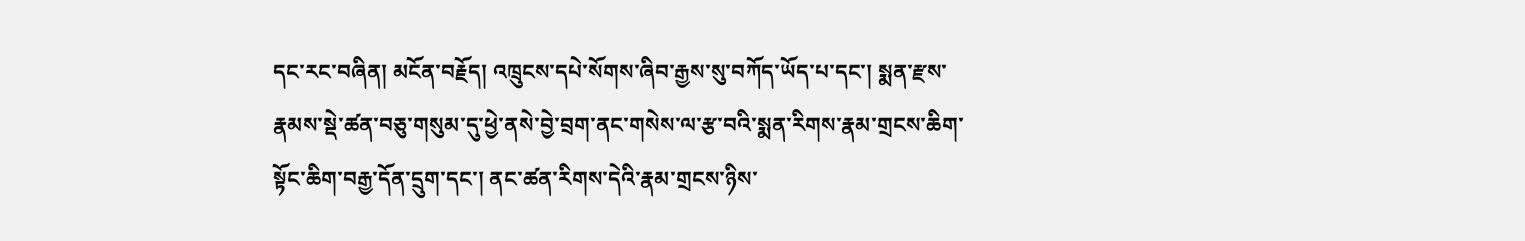དང་རང་བཞིན། མངོན་བརྗོད། འཁྲུངས་དཔེ་སོགས་ཞིབ་རྒྱས་སུ་བཀོད་ཡོད་པ་དང་། སྨན་རྫས་རྣམས་སྡེ་ཚན་བཅུ་གསུམ་དུ་ཕྱེ་ནསེ་བྱེ་བྲག་ནང་གསེས་ལ་རྩ་བའི་སྨན་རིགས་རྣམ་གྲངས་ཆིག་སྟོང་ཆིག་བརྒྱ་དོན་དྲུག་དང་། ནང་ཚན་རིགས་དེའི་རྣམ་གྲངས་ཉིས་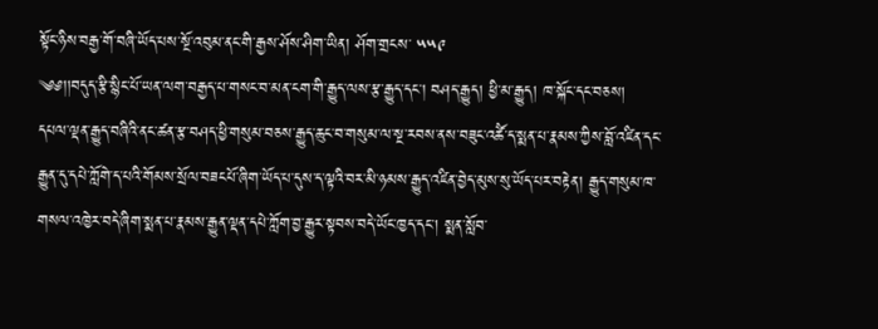སྟོང་ཉིས་བརྒྱ་གོ་བཞི་ཡོད་པས་སྔོ་འབུམ་ནང་གི་རྒྱས་ཤོས་ཤིག་ཡིན། ཤོག་གྲངས་ ༥༥༩
༄༅།།བདུད་རྩི་སྙིང་པོ་ཡན་ལག་བརྒྱད་པ་གསང་བ་མན་ངག་གི་རྒྱུད་ལས་རྩ་རྒྱུད་དང་། བཤད་རྒྱུད། ཕྱི་མ་རྒྱུད། ཁ་སྐོང་དང་བཅས།
དཔལ་ལྡན་རྒྱུད་བཞིའི་ནང་ཚན་རྩ་བཤད་ཕྱི་གསུམ་བཅས་རྒྱུད་ཆུང་བ་གསུམ་ལ་སྔ་རབས་ནས་བཟུང་འཚོེ་ད་སྨན་པ་རྣམས་ཀྱིས་བློ་འཛིན་དང་རྒྱུན་དུ་དཔེ་ཀློགེ་ད་པའི་གོམས་སྲོལ་བཟངཔོ་ཞིག་ཡོད་པ་དུས་ད་ལྟའི་བར་མི་ཉམས་རྒྱུད་འཛིན་བྱེད་མུས་སུ་ཡོད་པར་བརྟེན། རྒྱུད་གསུམ་ཁ་གསལ་འཁྱེར་བདེ་ཞིག་སྨན་པ་རྣམས་རྒྱུན་ལྡན་དཔེ་ཀློག་བྱ་རྒྱུར་སྟབས་བདེ་ཡོང་ཁྱད་དང་། སྨན་སློབ་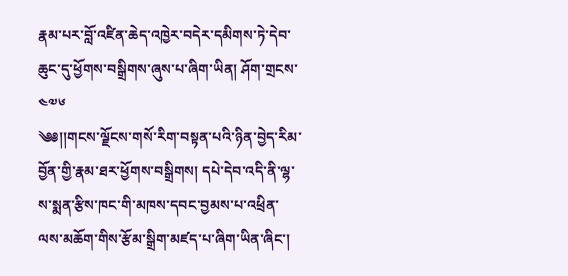རྣམ་པར་བློ་འཛིན་ཆེད་འཁྱེར་བདེར་དམིགས་ཏེ་དེབ་ཆུང་དུ་ཕྱོགས་བསྒྲིགས་ཞུས་པ་ཞིག་ཡིན། ཤོག་གྲངས་ ༤༧༦
༄༅།།གངས་ལྗོངས་གསོ་རིག་བསྟན་པའི་ཉིན་བྱེད་རིམ་བྱོན་གྱི་རྣམ་ཐར་ཕྱོགས་བསྒྲིགས། དཔེ་དེབ་འདི་ནི་ལྷ་ས་སྨན་རྩིས་ཁང་གི་མཁས་དབང་བྱམས་པ་འཕྲིན་ལས་མཆོག་གིས་རྩོམ་སྒྲིག་མཛད་པ་ཞིག་ཡིན་ཞིང་།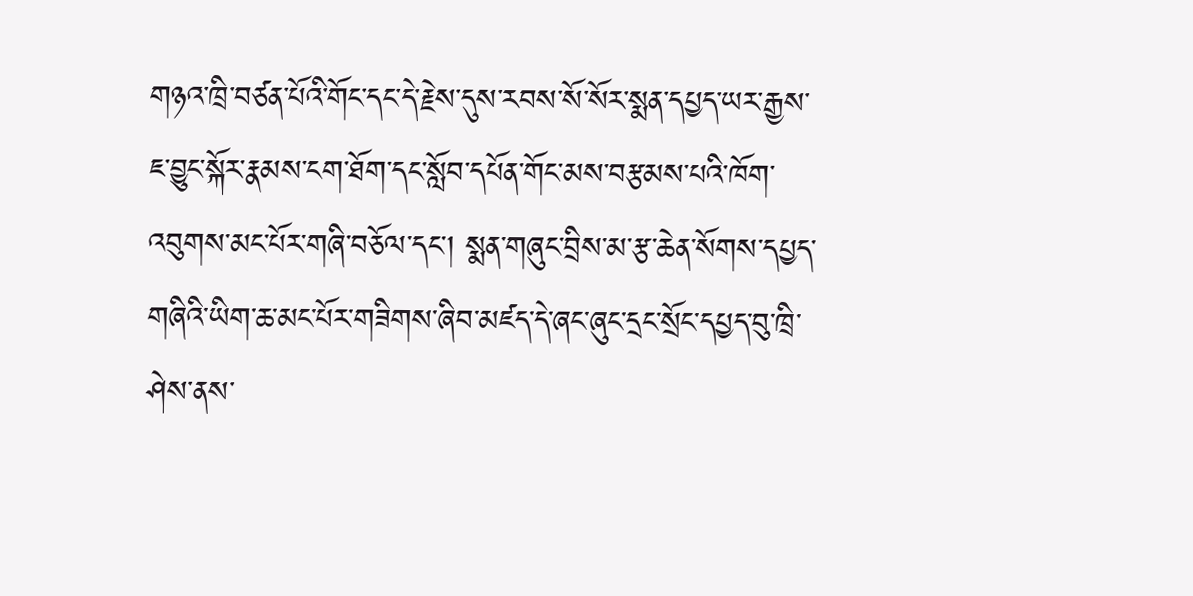གཉའ་ཁྲི་བཙན་པོའི་གོང་དང་དེ་རྗེས་དུས་རབས་སོ་སོར་སྨན་དཔྱད་ཡར་རྒྱས་ཇ་བྱུང་སྐོར་རྣམས་ངག་ཐོག་དང་སློབ་དཔོན་གོང་མས་བརྩམས་པའི་ཁོག་འབུགས་མང་པོར་གཞི་བཅོལ་དང་། སྨན་གཞུང་བྲིས་མ་རྩ་ཆེན་སོགས་དཔྱད་གཞིའི་ཡིག་ཆ་མང་པོར་གཟིགས་ཞིབ་མཛད་དེ་ཞང་ཞུང་དྲང་སྲོང་དཔྱད་བུ་ཁྲི་ཤེས་ནས་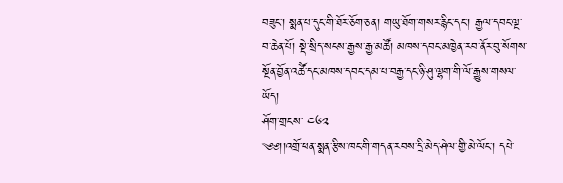བཟུང་། སྨན་པ་དུང་གི་ཐོར་ཅོག་ཅན། གཡུ་ཐོག་གསར་རྙིང་དང་། རྒྱལ་དབང་ལྔ་བ་ཆེན་པོ། སྡེ་སྲིད་སངས་རྒྱས་རྒྱ་མཚོ། མཁས་དབང་མཁྱེན་རབ་ནོར་བུ་སོགས་སྔོན་བྱོན་འཚོེ་དང་མཁས་དབང་དམ་པ་བརྒྱ་དང་ཉི་ཤུ་ལྷག་གི་ལོ་རྒྱུས་གསལ་ཡོད།
ཤོག་གྲངས་ ༤༦༢
༄༅།།འགྲོ་ཕན་སྨན་རྩིས་ཁང་གི་གདན་རབས་དྲི་མེད་ཤེལ་གྱི་མེ་ལོང་། དཔེ་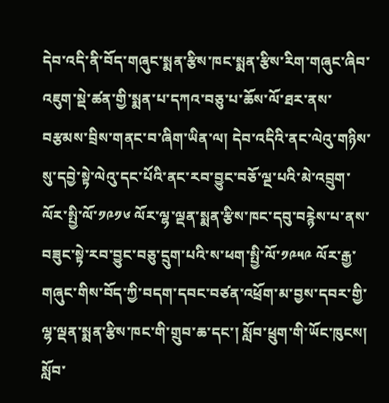དེབ་འདི་ནི་བོད་གཞུང་སྨན་རྩིས་ཁང་སྨན་རྩིས་རིག་གཞུང་ཞིབ་འཇུག་སྡེ་ཚན་གྱི་སྨན་པ་དཀའ་བཅུ་པ་ཆོས་ལོ་ཐར་ནས་བརྩམས་བྲིས་གནང་བ་ཞིག་ཡིན་ལ། དེབ་འདིའི་ནང་ལེའུ་གཉིས་སུ་དབྱེ་སྟེ་ལེའུ་དང་པོའི་ནང་རབ་བྱུང་བཅོ་ལྔ་པའི་མེ་འབྲུག་ལོར་སྤྱི་ལོ་༡༩༡༦ ལོར་ལྷ་ལྡན་སྨན་རྩིས་ཁང་དབུ་བརྙེས་པ་ནས་བཟུང་སྟེ་རབ་བྱུང་བཅུ་དྲུག་པའི་ས་ཕག་སྤྱི་ལོ་༡༩༥༩ ལོར་རྒྱ་གཞུང་གིས་བོད་ཀྱི་བདག་དབང་བཙན་འཕྲོག་མ་བྱས་དབར་གྱི་ལྷ་ལྡན་སྨན་རྩིས་ཁང་གི་གྲུབ་ཆ་དང་། སློབ་ཕྲུག་གི་ཡོང་ཁུངས། སློབ་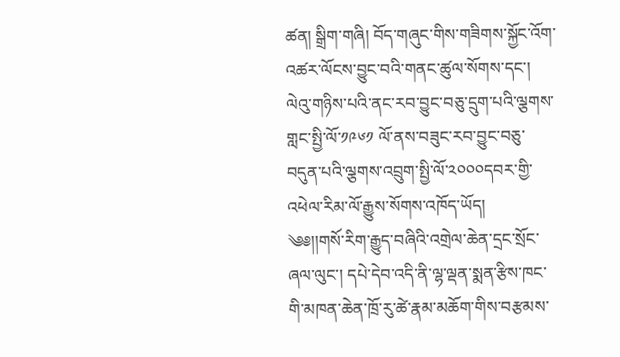ཚན། སྒྲིག་གཞི། བོད་གཞུང་གིས་གཟིགས་སྐྱོང་འོག་འཚར་ལོངས་བྱུང་བའི་གནང་ཚུལ་སོགས་དང་། ལེའུ་གཉིས་པའི་ནང་རབ་བྱུང་བཅུ་དྲུག་པའི་ལྕགས་གླང་སྤྱི་ལོ་༡༩༦༡ ལོ་ནས་བཟུང་རབ་བྱུང་བཅུ་བདུན་པའི་ལྕགས་འབྲུག་སྤྱི་ལོ་༢༠༠༠དབར་གྱི་འཕེལ་རིམ་ལོ་རྒྱུས་སོགས་འཁོད་ཡོད།
༄༅།།གསོ་རིག་རྒྱུད་བཞིའི་འགྲེལ་ཆེན་དྲང་སྲོང་ཞལ་ལུང་། དཔེ་དེབ་འདི་ནི་ལྷ་ལྡན་སྨན་རྩིས་ཁང་གི་མཁན་ཆེན་ཁྲོ་རུ་ཚེ་རྣམ་མཆོག་གིས་བརྩམས་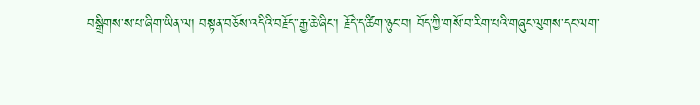བསྒྲིགས་ས་པ་ཞིག་ཡིན་ལ། བསྟན་བཅོས་འདིའི་བརྗོད་་རྒྱ་ཆེ་ཞིང་། རྗོདེ་ད་ཚིག་ཉུང་བ། བོད་ཀྱི་གསོ་བ་རིག་པའི་གཞུང་ལུགས་དང་ལག་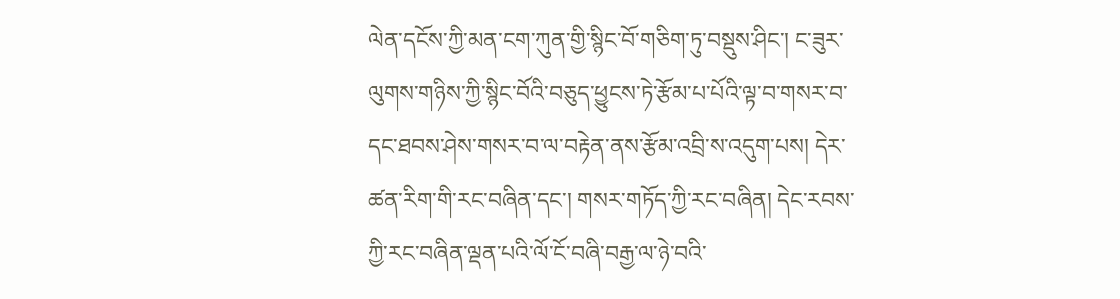ལེན་དངོས་ཀྱི་མན་ངག་ཀུན་གྱི་སྙིང་བོ་གཅིག་ཏུ་བསྡུས་ཤིང་། ང་ཟུར་ལུགས་གཉིས་ཀྱི་སྙིང་བོའི་བཅུད་ཕྱུངས་ཏེ་རྩོམ་པ་པོའི་ལྟ་བ་གསར་བ་དང་ཐབས་ཤེས་གསར་བ་ལ་བརྟེན་ནས་རྩོམ་འབྲི་ས་འདུག་པས། དེར་ཚན་རིག་གི་རང་བཞིན་དང་། གསར་གཏོད་ཀྱི་རང་བཞིན། དེང་རབས་ཀྱི་རང་བཞིན་ལྡན་པའི་ལོ་ངོ་བཞི་བརྒྱ་ལ་ཉེ་བའི་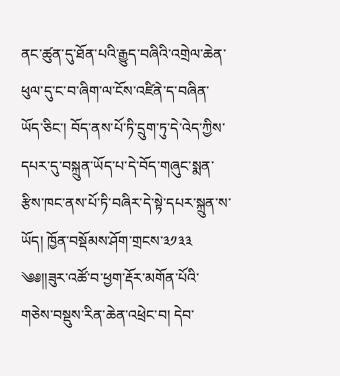ནང་ཚུན་དུ་ཐོན་པའི་རྒྱུད་བཞིའི་འགྲེལ་ཆེན་ཕུལ་དུ་ང་བ་ཞིག་ལ་ངོས་འཛིནེ་ད་བཞིན་ཡོད་ཅིང་། བོད་ནས་པོ་ཏི་དྲུག་ཏུ་དེ་འེད་ཀྱིས་དཔར་དུ་བསྐྲུན་ཡོད་པ་དེ་བོད་གཞུང་སྨན་རྩིས་ཁང་ནས་པོ་ཏི་བཞིར་དེ་སྟེ་དཔར་སྐྲུན་ས་ཡོད། ཁྱོན་བསྡོམས་ཤོག་གྲངས་༣༡༣༣
༄༅།།ཟུར་འཚོ་བ་ཕྱག་རྡོར་མགོན་པོའི་གཅེས་བསྡུས་རིན་ཆེན་འཕྲེང་བ། དེབ་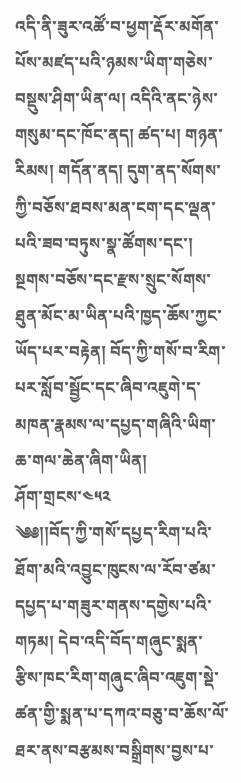འདི་ནི་ཟུར་འཚོ་བ་ཕྱག་རྡོར་མགོན་པོས་མཛད་པའི་ཉམས་ཡིག་གཅེས་བསྡུས་ཤིག་ཡིན་ལ། འདིའི་ནང་ཉེས་གསུམ་དང་ཁོང་ནད། ཚད་པ། གཉན་རིམས། གདོན་ནད། དུག་ནད་སོགས་ཀྱི་བཅོས་ཐབས་མན་ངག་དང་ལྡན་པའི་ཟབ་བཏུས་སྣ་ཚོགས་དང་། སྔགས་བཅོས་དང་རྫས་སྲུང་སོགས་ཐུན་མོང་མ་ཡིན་པའི་ཁྱད་ཆོས་ཀྱང་ཡོད་པར་བརྟེན། བོད་ཀྱི་གསོ་བ་རིག་པར་སློབ་སྦྱོང་དང་ཞིབ་འཇུགེ་ད་མཁན་རྣམས་ལ་དཔྱད་གཞིའི་ཡིག་ཆ་གལ་ཆེན་ཞིག་ཡིན།
ཤོག་གྲངས་༤༥༢
༄༅།།བོད་ཀྱི་གསོ་དཔྱད་རིག་པའི་ཐོག་མའི་འབྱུང་ཁུངས་ལ་རོབ་ཙམ་དཔྱད་པ་གཟུར་གནས་དགྱེས་པའི་གཏམ། དེབ་འདི་བོད་གཞུང་སྨན་རྩིས་ཁང་རིག་གཞུང་ཞིབ་འཇུག་སྡེ་ཚན་གྱི་སྨན་པ་དཀའ་བཅུ་བ་ཆོས་ལོ་ཐར་ནས་བརྩམས་བསྒྲིགས་བྱས་པ་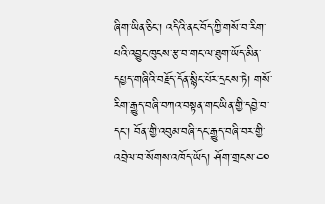ཞིག་ཡིན་ཅིང་། འདིའི་ནང་བོད་ཀྱི་གསོ་བ་རིག་པའི་འབྱུང་ཁུངས་རྩ་བ་གང་ལ་ཐུག་ཡོད་མིན་དཔྱད་གཞིའི་བརྗོད་དོན་སྙིང་པོར་དྲངས་ཏེ། གསོ་རིག་རྒྱུད་བཞི་བཀའ་བསྟན་གང་ཡིན་གྱི་དབྱེ་བ་དང་། བོན་གྱི་འབུམ་བཞི་དང་རྒྱུད་བཞི་བར་གྱི་འབྲེལ་བ་སོགས་འཁོད་ཡོད། ཤོག་གྲངས་༤༠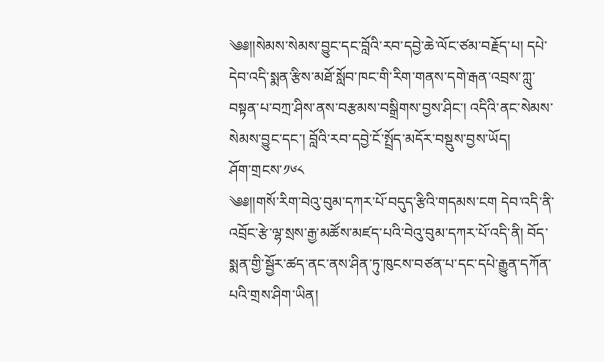༄༅།།སེམས་སེམས་བྱུང་དང་བློའི་རབ་དབྱེ་ཆེ་ལོང་ཙམ་བརྗོད་པ། དཔེ་དེབ་འདི་སྨན་རྩིས་མཐོ་སློབ་ཁང་གི་རིག་གནས་དགེ་རྒན་འབྲས་ཀླུ་བསྟན་པ་བཀྲ་ཤིས་ནས་བརྩམས་བསྒྲིགས་བྱས་ཤིང་། འདིའི་ནང་སེམས་སེམས་བྱུང་དང་། བློའི་རབ་དབྱེ་ངོ་སྤྲོད་མདོར་བསྡུས་བྱས་ཡོད།
ཤོག་གྲངས་༡༦༨
༄༅།།གསོ་རིག་བེའུ་བུམ་དཀར་པོ་བདུད་རྩིའི་གདམས་ངག དེབ་འདི་ནི་འབྲོང་རྩེ་ལྷ་སྲས་རྒྱ་མཚོས་མཛད་པའི་བེའུ་བུམ་དཀར་པོ་འདི་ནི། བོད་སྨན་གྱི་སྦྱོར་ཚད་ནང་ནས་ཤིན་ཏུ་ཁུངས་བཙན་པ་དང་དཔེ་རྒྱུན་དཀོན་པའི་གྲས་ཤིག་ཡིན།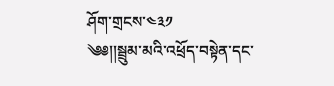ཤོག་གྲངས་༤༣༡
༄༅།།སྦྲུམ་མའི་འཕྲོད་བསྟེན་དང་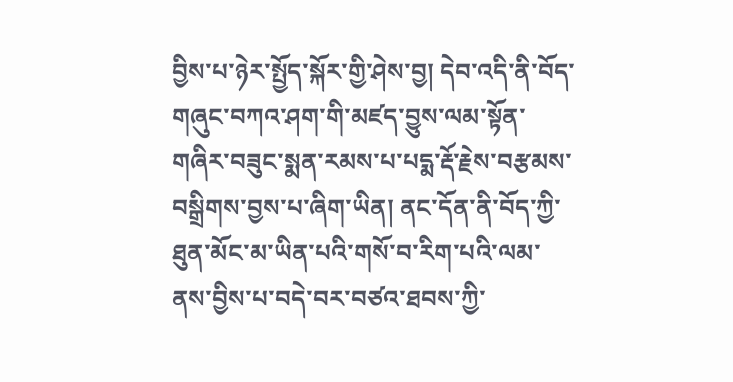བྱིས་པ་ཉེར་སྤྱོད་སྐོར་གྱི་ཤེས་བྱ། དེབ་འདི་ནི་བོད་གཞུང་བཀའ་ཤག་གི་མཛད་བྱུས་ལམ་སྟོན་གཞིར་བཟུང་སྨན་རམས་པ་པདྨ་རྡོ་རྗེས་བརྩམས་བསྒྲིགས་བྱས་པ་ཞིག་ཡིན། ནང་དོན་ནི་བོད་ཀྱི་ཐུན་མོང་མ་ཡིན་པའི་གསོ་བ་རིག་པའི་ལམ་ནས་བྱིས་པ་བདེ་བར་བཙའ་ཐབས་ཀྱི་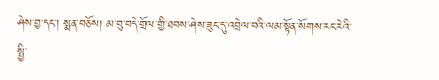ཤེས་བྱ་དང་། སྨན་བཅོས། མ་བུ་བདེ་གྲོལ་གྱི་ཐབས་ཤེས་ཟུང་དུ་འབྲེལ་བའི་ལམ་སྟོན་སོགས་རང་རེའི་སྤྱི་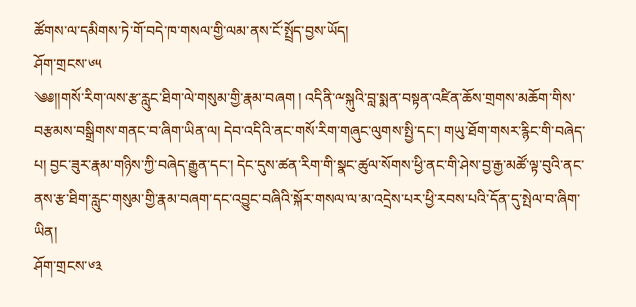ཚོགས་ལ་དམིགས་ཏེ་གོ་བདེ་ཁ་གསལ་གྱི་ལམ་ནས་ངོ་སྤྲོད་བྱས་ཡོད།
ཤོག་གྲངས་༦༥
༄༅།།གསོ་རིག་ལས་རྩ་རླུང་ཐིག་ལེ་གསུམ་གྱི་རྣམ་བཞག ། འདིནི་ྋསྐུའི་བླ་སྨན་བསྟན་འཛིན་ཆོས་གྲགས་མཆོག་གིས་བརྩམས་བསྒྲིགས་གནང་བ་ཞིག་ཡིན་ལ། དེབ་འདིའི་ནང་གསོ་རིག་གཞུང་ལུགས་སྤྱི་དང་། གཡུ་ཐོག་གསར་རྙིང་གི་བཞེད་པ། བྱང་ཟུར་རྣམ་གཉིས་ཀྱི་བཞེད་རྒྱུན་དང་། དེང་དུས་ཚན་རིག་གི་སྣང་ཚུལ་སོགས་ཕྱི་ནང་གི་ཤེས་བྱ་རྒྱ་མཚོ་ལྟ་བུའི་ནང་ནས་རྩ་ཐིག་རླུང་གསུམ་གྱི་རྣམ་བཞག་དང་འབྱུང་བཞིའི་སྐོར་གསལ་ལ་མ་འདྲེས་པར་ཕྱི་རབས་པའི་དོན་དུ་སྤེལ་བ་ཞིག་ཡིན།
ཤོག་གྲངས་༦༣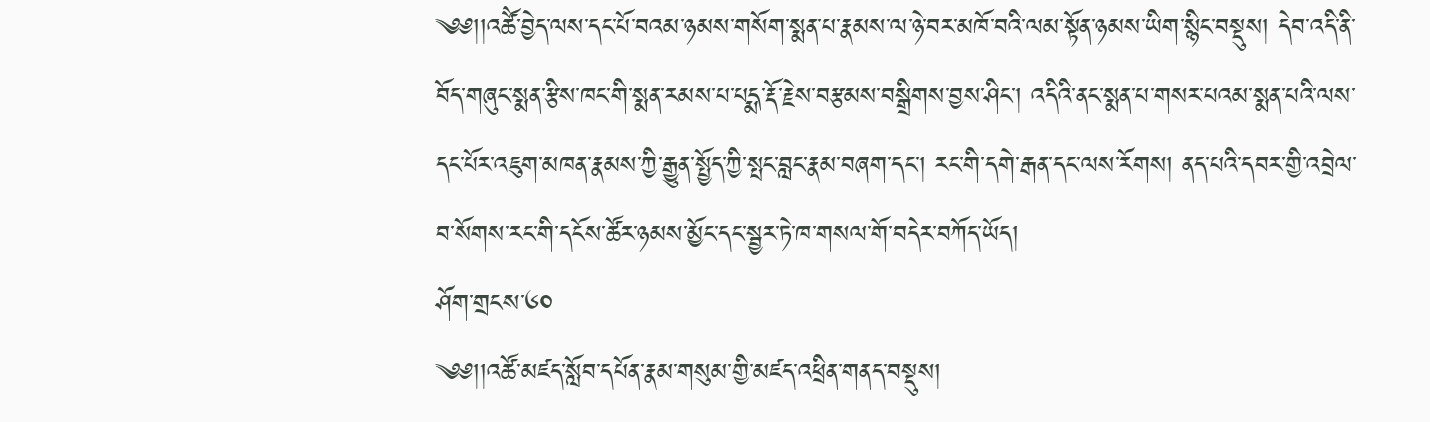༄༅།།འཚོེ་བྱེད་ལས་དང་པོ་བའམ་ཉམས་གསོག་སྨན་པ་རྣམས་ལ་ཉེ་བར་མཁོ་བའི་ལམ་སྟོན་ཉམས་ཡིག་སྙིང་བསྡུས། དེབ་འདི་ནི་བོད་གཞུང་སྨན་རྩིས་ཁང་གི་སྨན་རམས་པ་པདྨ་རྡོ་རྗེས་བརྩམས་བསྒྲིགས་བྱས་ཤིང་། འདིའི་ནང་སྨན་པ་གསར་པའམ་སྨན་པའི་ལས་དང་པོར་འཇུག་མཁན་རྣམས་ཀྱི་རྒྱུན་སྤྱོད་ཀྱི་སྤང་བླང་རྣམ་བཞག་དང་། རང་གི་དགེ་རྒན་དང་ལས་རོགས། ནད་པའི་དབར་གྱི་འབྲེལ་བ་སོགས་རང་གི་དངོས་ཚོར་ཉམས་མྱོང་དང་སྦྱར་ཏེ་ཁ་གསལ་གོ་བདེར་བཀོད་ཡོད།
ཤོག་གྲངས་༦༠
༄༅།།འཚོ་མཛད་སློབ་དཔོན་རྣམ་གསུམ་གྱི་མཛད་འཕྲིན་གནད་བསྡུས།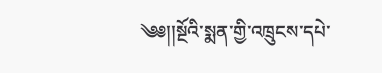༄༅།།སྔོའི་སྨན་གྱི་འཁྲུངས་དཔེ་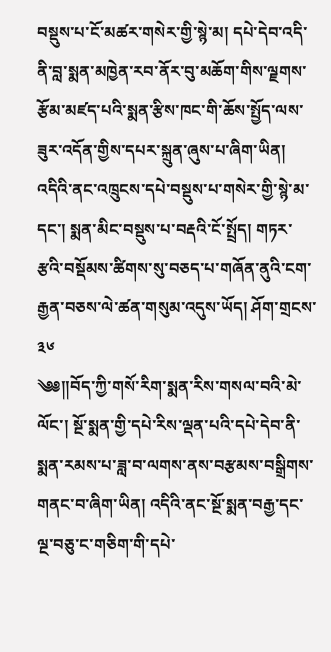བསྡུས་པ་ངོ་མཚར་གསེར་གྱི་སྙེ་མ། དཔེ་དེབ་འདི་ནི་བླ་སྨན་མཁྱེན་རབ་ནོར་བུ་མཆོག་གིས་ལྗགས་རྩོམ་མཛད་པའི་སྨན་རྩིས་ཁང་གི་ཆོས་སྤྱོད་ལས་ཟུར་འདོན་གྱིས་དཔར་སྐྲུན་ཞུས་པ་ཞིག་ཡིན། འདིའི་ནང་འཁྲུངས་དཔེ་བསྡུས་པ་གསེར་གྱི་སྙེ་མ་དང་། སྨན་མིང་བསྡུས་པ་བརྡའི་ངོ་སྤྲོད། གཏར་རྩའི་བསྡོམས་ཚིགས་སུ་བཅད་པ་གཞོན་ནུའི་ངག་རྒྱན་བཅས་ལེ་ཚན་གསུམ་འདུས་ཡོད། ཤོག་གྲངས་༣༦
༄༅།།བོད་ཀྱི་གསོ་རིག་སྨན་རིས་གསལ་བའི་མེ་ལོང་། སྔོ་སྨན་གྱི་དཔེ་རིས་ལྡན་པའི་དཔེ་དེབ་ནི་སྨན་རམས་པ་ཟླ་བ་ལགས་ནས་བརྩམས་བསྒྲིགས་གནང་བ་ཞིག་ཡིན། འདིའི་ནང་སྔོ་སྨན་བརྒྱ་དང་ལྔ་བཅུ་ང་གཅིག་གི་དཔེ་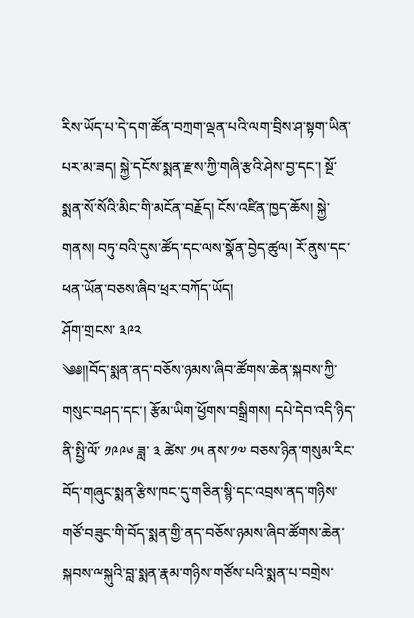རིས་ཡོད་པ་དེ་དག་ཚོན་བཀྲག་ལྡན་པའི་ལག་བྲིས་ཤ་སྟག་ཡིན་པར་མ་ཟད། སྐྱེ་དངོས་སྨན་རྫས་ཀྱི་གཞི་རྩའི་ཤེས་བྱ་དང་། སྔོ་སྨན་སོ་སོའི་མིང་གི་མངོན་བརྗོད། ངོས་འཛིན་ཁྱད་ཆོས། སྐྱེ་གནས། བཏུ་བའི་དུས་ཚོད་དང་ལས་སྣོན་བྱེད་ཚུལ། རོ་ནུས་དང་ཕན་ཡོན་བཅས་ཞིབ་ཕྲར་བཀོད་ཡོད།
ཤོག་གྲངས་ ༣༩༢
༄༅།།བོད་སྨན་ནད་བཅོས་ཉམས་ཞིབ་ཚོགས་ཆེན་སྐབས་ཀྱི་གསུང་བཤད་དང་། རྩོམ་ཡིག་ཕྱོགས་བསྒྲིགས། དཔེ་དེབ་འདི་ཉིད་ནི་སྤྱི་ལོ་ ༡༩༩༦ ཟླ་ ༣ ཚེས་ ༡༥ ནས་༡༧ བཅས་ཉིན་གསུམ་རིང་བོད་གཞུང་སྨན་རྩིས་ཁང་དུ་གཅིན་སྙི་དང་འབྲས་ནད་གཉིས་གཙོ་བཟུང་གི་བོད་སྨན་གྱི་ནད་བཅོས་ཉམས་ཞིབ་ཚོགས་ཆེན་སྐབས་ྋསྐུའི་བླ་སྨན་རྣམ་གཉིས་གཙོས་པའི་སྨན་པ་བགྲེས་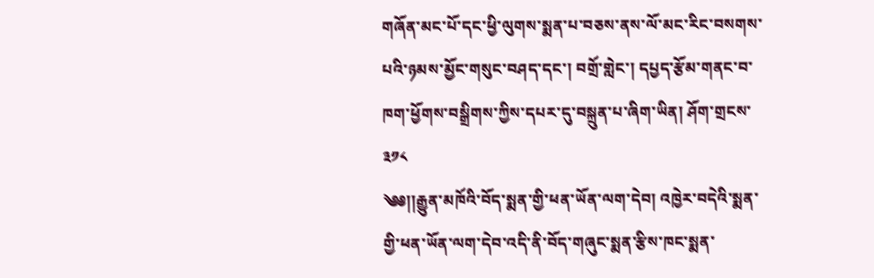གཞོན་མང་པོ་དང་ཕྱི་ལུགས་སྨན་པ་བཅས་ནས་ལོ་མང་རིང་བསགས་པའི་ཉམས་མྱོང་གསུང་བཤད་དང་། བགྲོ་གླེང་། དཔྱད་རྩོམ་གནང་བ་ཁག་ཕྱོགས་བསྒྲིགས་ཀྱིས་དཔར་དུ་བསྐྲུན་པ་ཞིག་ཡིན། ཤོག་གྲངས་ ༣༡༨
༄༅།།རྒྱུན་མཁོའི་བོད་སྨན་གྱི་ཕན་ཡོན་ལག་དེབ། འཁྱེར་བདེའི་སྨན་གྱི་ཕན་ཡོན་ལག་དེབ་འདི་ནི་བོད་གཞུང་སྨན་རྩིས་ཁང་སྨན་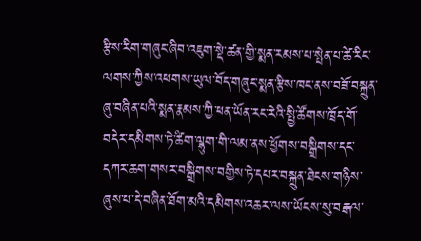རྩིས་རིག་གཞུང་ཞིབ་འཇུག་སྡེ་ཚན་གྱི་སྨན་རམས་པ་སྤེན་པ་ཚེ་རིང་ལགས་ཀྱིས་འཕགས་ཡུལ་བོད་གཞུང་སྨན་རྩིས་ཁང་ནས་བཟོ་བསྐྲུན་ཞུ་བཞིན་པའི་སྨན་རྣམས་ཀྱི་ཕན་ཡོན་རང་རེའི་སྤྱི་ཚོགས་ཁྲོད་གོ་བདེར་དམིགས་ཏེ་ཚིག་ལྷུག་གི་ལམ་ནས་ཕྱོགས་བསྒྲིགས་དང་དཀར་ཆག་གསར་བསྒྲིགས་བགྱིས་ཏེ་དཔར་བསྐྲུན་ཐེངས་གཉིས་ཞུས་པ་དེ་བཞིན་ཐོག་མའི་དམིགས་འཆར་ལས་ཡོངས་སུ་བརྒལ་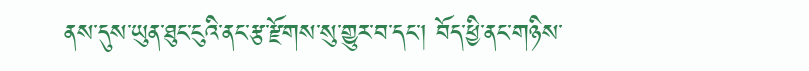ནས་དུས་ཡུན་ཐུང་ངུའི་ནང་རྩ་རྫོགས་སུ་གྱུར་བ་དང་། བོད་ཕྱི་ནང་གཉིས་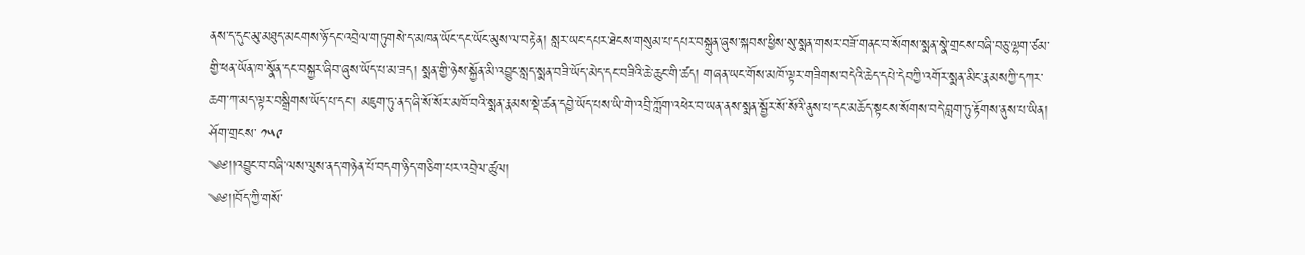ནས་ད་དུང་མུ་མཐུད་མངགས་ཉོ་དང་འབྲེལ་གཏུགསེ་ད་མཁན་ཡོང་དང་ཡོང་མུས་ལ་བརྟེན། སླར་ཡང་དཔར་ཐེངས་གསུམ་པ་དཔར་བསྐྲུན་ཞུས་སྐབས་ཕྱིས་སུ་སྨན་གསར་བཟོ་གནང་བ་སོགས་སྨན་སྣེ་གྲངས་བཞི་བཅུ་ལྷག་ཙམ་གྱི་ཕན་ཡོན་ཁ་སྣོན་དང་བསྐྱར་ཞིབ་ཞུས་ཡོད་པ་མ་ཟད། སྨན་གྱི་ཉེས་སྐྱོན་མི་འབྱུང་སླད་སྨན་བཟི་ཡོད་མེད་དང་བཟིའི་ཆེ་ཆུང་གི་ཚད། གཞན་ཡང་གོས་མཁོ་ལྟར་གཟིགས་བདེའི་ཆེད་དཔེ་དེབཀྱི་འགོར་སྨན་མིང་རྣམསཀྱི་དཀར་ཆག་ཀ་མད་ལྟར་བསྒྲིགས་ཡོད་པ་དང་། མཇུག་ཏུ་ནད་ཞི་སོ་སོར་མཁོ་བའི་སྨན་རྣམས་སྡེ་ཚན་དབྱེ་ཡོད་པས་ཡི་གེ་འབྲི་ཀློག་འཕེར་བ་ཡན་ནས་སྨན་སྦྱོར་སོ་སོའི་ནུས་པ་དང་མཆོད་སྟངས་སོགས་བདེ་བླག་ཏུ་རྟོགས་ནུས་པ་ཡིན། ཤོག་གྲངས་ ༡༥༩
༄༅།།འབྱུང་བ་བཞི་ལས་ལུས་ནད་གཉེན་པོ་བདག་ཉིད་གཅིག་པར་འབྲེལ་ཚུལ།
༄༅།།བོད་ཀྱི་གསོ་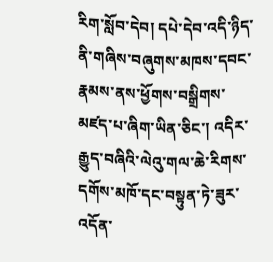རིག་སློབ་དེབ། དཔེ་དེབ་འདི་ཉིད་ནི་གཞིས་བཞུགས་མཁས་དབང་རྣམས་ནས་ཕྱོགས་བསྒྲིགས་མཛད་པ་ཞིག་ཡིན་ཅིང་། འདིར་རྒྱུད་བཞིའི་ལེའུ་གལ་ཆེ་རིགས་དགོས་མཁོ་དང་བསྟུན་ཏེ་ཟུར་འདོན་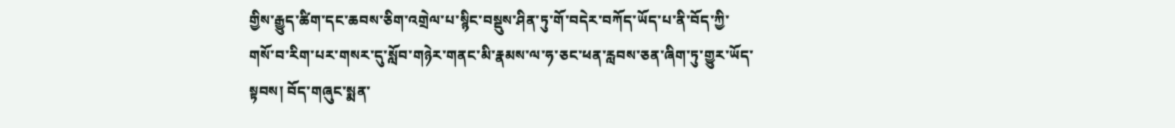གྱིས་རྒྱུད་ཚིག་དང་ཆབས་ཅིག་འགྲེལ་པ་སྙིང་བསྡུས་ཤིན་ཏུ་གོ་བདེར་བཀོད་ཡོད་པ་ནི་བོད་ཀྱི་གསོ་བ་རིག་པར་གསར་དུ་སློབ་གཉེར་གནང་མི་རྣམས་ལ་ཧ་ཅང་ཕན་རླབས་ཅན་ཞིག་ཏུ་གྱུར་ཡོད་སྟབས། བོད་གཞུང་སྨན་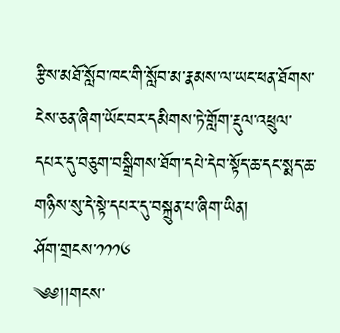རྩིས་མཐོ་སློབ་ཁང་གི་སློབ་མ་རྣམས་ལ་ཡང་ཕན་ཐོགས་ངེས་ཅན་ཞིག་ཡོང་བར་དམིགས་ཏེ་གློག་རྡུལ་འཕྲུལ་དཔར་དུ་བཅུག་བསྒྲིགས་ཐོག་དཔེ་དེབ་སྟོད་ཆ་དང་སྨད་ཆ་གཉིས་སུ་དེ་སྟེ་དཔར་དུ་བསྐྲུན་པ་ཞིག་ཡིན།
ཤོག་གྲངས་༡༡༡༦
༄༅།།གངས་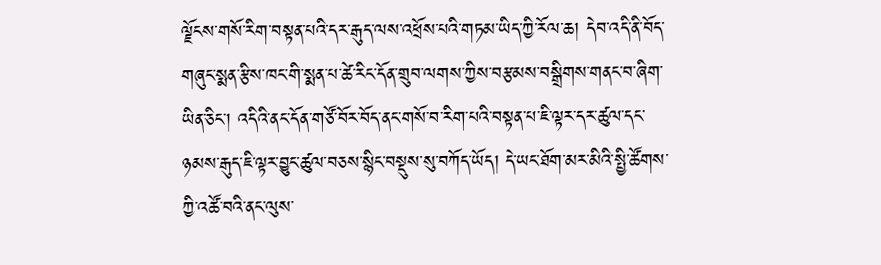ལྗོངས་གསོ་རིག་བསྟན་པའི་དར་རྒུད་ལས་འཕྲོས་པའི་གཏམ་ཡིད་ཀྱི་རོལ་ཆ། དེབ་འདི་ནི་བོད་གཞུང་སྨན་རྩིས་ཁང་གི་སྨན་པ་ཚེ་རིང་དོན་གྲུབ་ལགས་ཀྱིས་བརྩམས་བསྒྲིགས་གནང་བ་ཞིག་ཡིན་ཅིང་། འདིའི་ནང་དོན་གཙོ་བོར་བོད་ནང་གསོ་བ་རིག་པའི་བསྟན་པ་ཇི་ལྟར་དར་ཚུལ་དང་ཉམས་རྒུད་ཇི་ལྟར་བྱུང་ཚུལ་བཅས་སྙིང་བསྡུས་སུ་བཀོད་ཡོད། དེ་ཡང་ཐོག་མར་མིའི་སྤྱི་ཚོགས་ཀྱི་འཚོ་བའི་ནང་ལུས་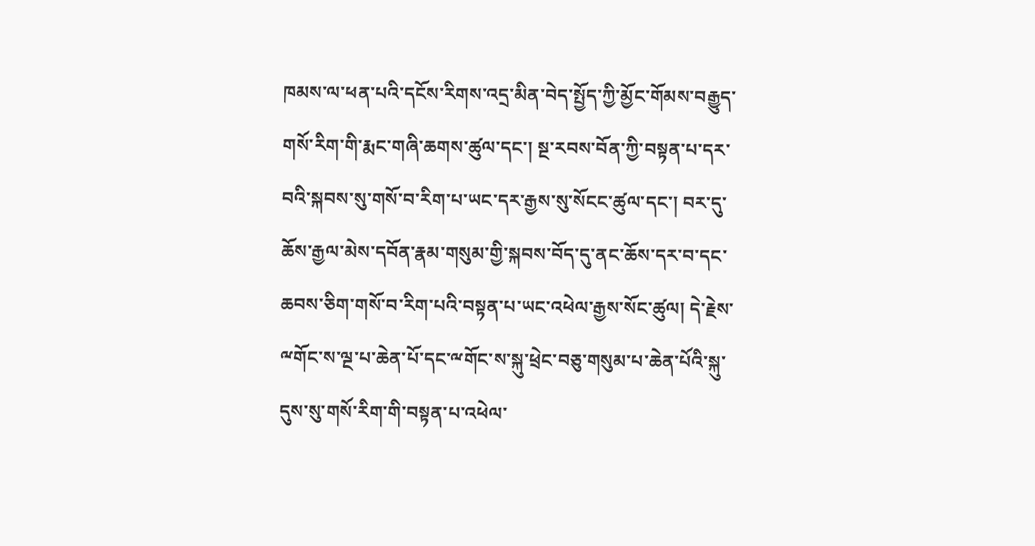ཁམས་ལ་ཕན་པའི་དངོས་རིགས་འདྲ་མིན་བེད་སྤྱོད་ཀྱི་མྱོང་གོམས་བརྒྱུད་གསོ་རིག་གི་རྨང་གཞི་ཆགས་ཚུལ་དང་། སྔ་རབས་བོན་ཀྱི་བསྟན་པ་དར་བའི་སྐབས་སུ་གསོ་བ་རིག་པ་ཡང་དར་རྒྱས་སུ་སོངང་ཚུལ་དང་། བར་དུ་ཆོས་རྒྱལ་མེས་དབོན་རྣམ་གསུམ་གྱི་སྐབས་བོད་དུ་ནང་ཆོས་དར་བ་དང་ཆབས་ཅིག་གསོ་བ་རིག་པའི་བསྟན་པ་ཡང་འཕེལ་རྒྱས་སོང་ཚུལ། དེ་རྗེས་ྋགོང་ས་ལྔ་པ་ཆེན་པོ་དང་ྋགོང་ས་སྐུ་ཕྲེང་བཅུ་གསུམ་པ་ཆེན་པོའི་སྐུ་དུས་སུ་གསོ་རིག་གི་བསྟན་པ་འཕེལ་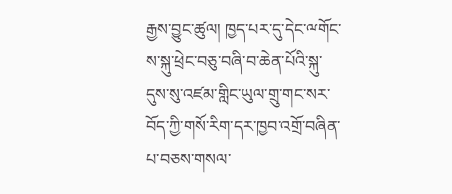རྒྱས་བྱུང་ཚུལ། ཁྱད་པར་དུ་དེང་ྋགོང་ས་སྐུ་ཕྲེང་བཅུ་བཞི་བ་ཆེན་པོའི་སྐུ་དུས་སུ་འཛམ་གླིང་ཡུལ་གྲུ་གང་སར་བོད་ཀྱི་གསོ་རིག་དར་ཁྱབ་འགྲོ་བཞིན་པ་བཅས་གསལ་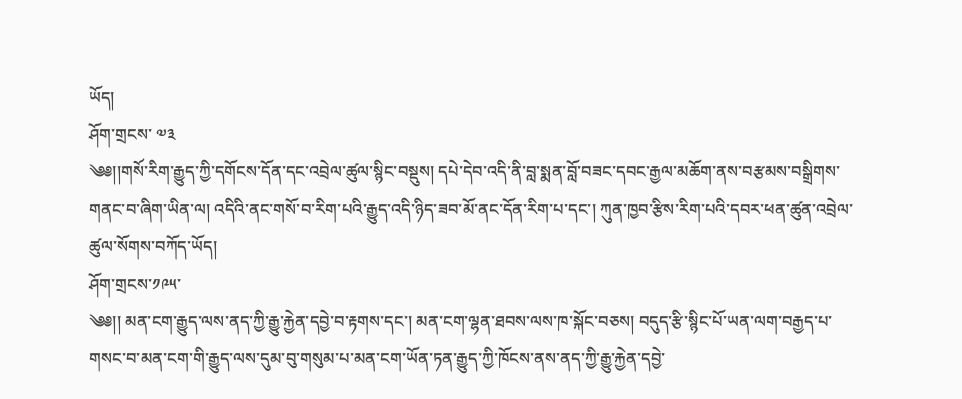ཡོད།
ཤོག་གྲངས་ ༧༣
༄༅།།གསོ་རིག་རྒྱུད་ཀྱི་དགོངས་དོན་དང་འབྲེལ་ཚུལ་སྙིང་བསྡུས། དཔེ་དེབ་འདི་ནི་བླ་སྨན་བློ་བཟང་དབང་རྒྱལ་མཆོག་ནས་བརྩམས་བསྒྲིགས་གནང་བ་ཞིག་ཡིན་ལ། འདིའི་ནང་གསོ་བ་རིག་པའི་རྒྱུད་འདི་ཉིད་ཟབ་མོ་ནང་དོན་རིག་པ་དང་། ཀུན་ཁྱབ་རྩིས་རིག་པའི་དབར་ཕན་ཚུན་འབྲེལ་ཚུལ་སོགས་བཀོད་ཡོད།
ཤོག་གྲངས་༡༩༥་
༄༅།། མན་ངག་རྒྱུད་ལས་ནད་ཀྱི་རྒྱུ་རྐྱེན་དབྱེ་བ་རྟགས་དང་། མན་ངག་ལྷན་ཐབས་ལས་ཁ་སྐོང་བཅས། བདུད་རྩི་སྙིང་པོ་ཡན་ལག་བརྒྱད་པ་གསང་བ་མན་ངག་གི་རྒྱུད་ལས་དུམ་བུ་གསུམ་པ་མན་ངག་ཡོན་ཏན་རྒྱུད་ཀྱི་ཁོངས་ནས་ནད་ཀྱི་རྒྱུ་རྐྱེན་དབྱེ་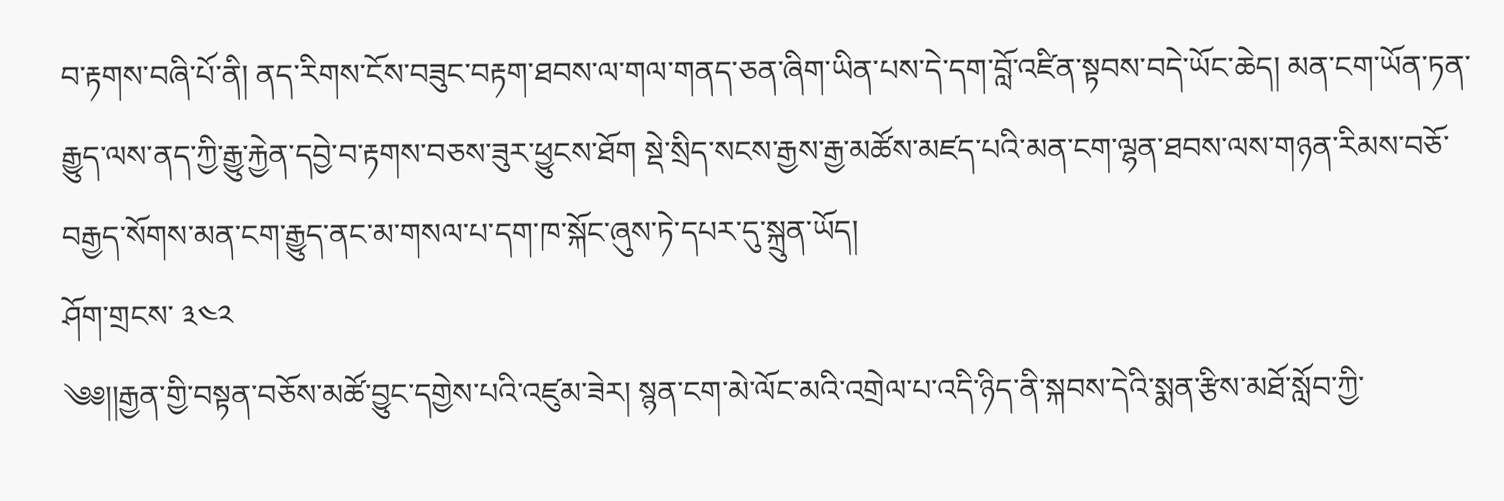བ་རྟགས་བཞི་པོ་ནི། ནད་རིགས་ངོས་བཟུང་བརྟག་ཐབས་ལ་གལ་གནད་ཅན་ཞིག་ཡིན་པས་དེ་དག་བློ་འཛིན་སྟབས་བདེ་ཡོང་ཆེད། མན་ངག་ཡོན་ཏན་རྒྱུད་ལས་ནད་ཀྱི་རྒྱུ་རྐྱེན་དབྱེ་བ་རྟགས་བཅས་ཟུར་ཕྱུངས་ཐོག སྡེ་སྲིད་སངས་རྒྱས་རྒྱ་མཚོས་མཛད་པའི་མན་ངག་ལྷན་ཐབས་ལས་གཉན་རིམས་བཅོ་བརྒྱད་སོགས་མན་ངག་རྒྱུད་ནང་མ་གསལ་པ་དག་ཁ་སྐོང་ཞུས་ཏེ་དཔར་དུ་སྐྲུན་ཡོད།
ཤོག་གྲངས་ ༣༤༢
༄༅།།རྒྱན་གྱི་བསྟན་བཅོས་མཚོ་བྱུང་དགྱེས་པའི་འཛུམ་ཟེར། སྙན་ངག་མེ་ལོང་མའི་འགྲེལ་པ་འདི་ཉིད་ནི་སྐབས་དེའི་སྨན་རྩིས་མཐོ་སློབ་ཀྱི་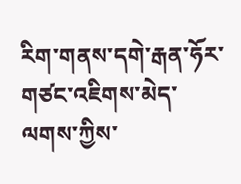རིག་གནས་དགེ་རྒན་ཧོར་གཙང་འཇིགས་མེད་ལགས་ཀྱིས་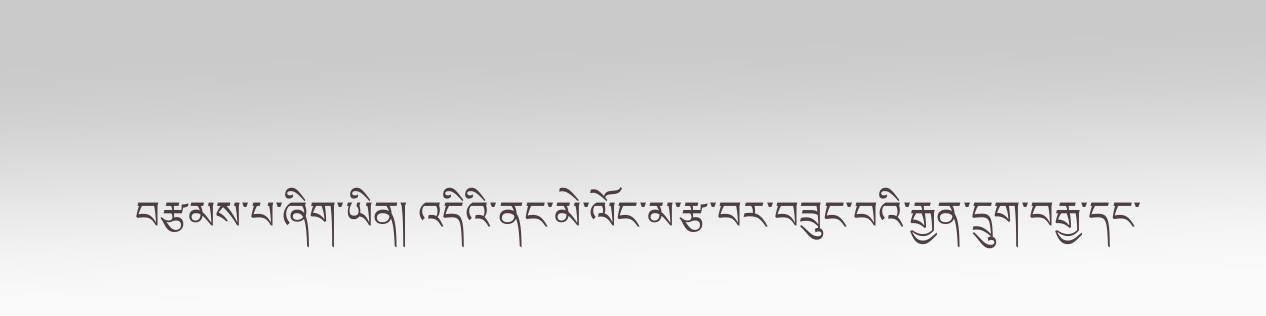བརྩམས་པ་ཞིག་ཡིན། འདིའི་ནང་མེ་ལོང་མ་རྩ་བར་བཟུང་བའི་རྒྱན་དྲུག་བརྒྱ་དང་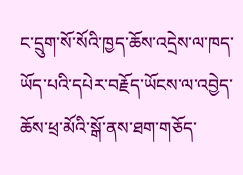ང་དྲུག་སོ་སོའི་ཁྱད་ཆོས་འདྲེས་ལ་ཁད་ཡོད་པའི་དཔེར་བརྗོད་ཡོངས་ལ་འབྱེད་ཆོས་ཕྲ་མོའི་སྒོ་ནས་ཐག་གཅོད་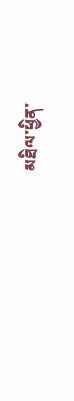མཐིལ་ཕྱིན་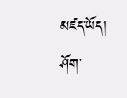མཛད་ཡོད།
ཤོག་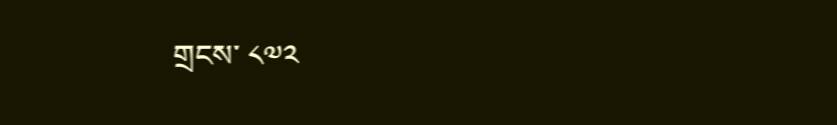གྲངས་ ༨༧༢